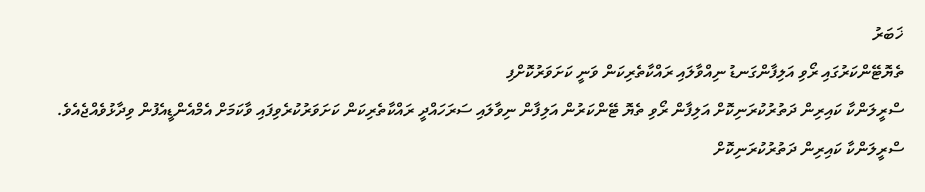ޚަބަރު
ތެޔޮޓޭންކަރުގައި ރޯވި އަލިފާންގަނޑު ނިއްވާލައި ރައްކާތެރިކަން ވަނީ ކަށަވަރުކޮށްފި
ސްރީލަންކާ ކައިރިން ދަތުރުކުރަނިކޮށް އަލިފާން ރޯވި ތެޔޮ ޓޭންކަރުން އަލިފާން ނިވާލައި ސަރަހައްދީ ރައްކާތެރިކަން ކަށަވަރުކުރެވިފައި ވާކަމަށް އެމްއެންޑީއެފުން ވިދާޅުވެއްޖެއެވެ.
ސްރީލަންކާ ކައިރިން ދަތުރުކުރަނިކޮށް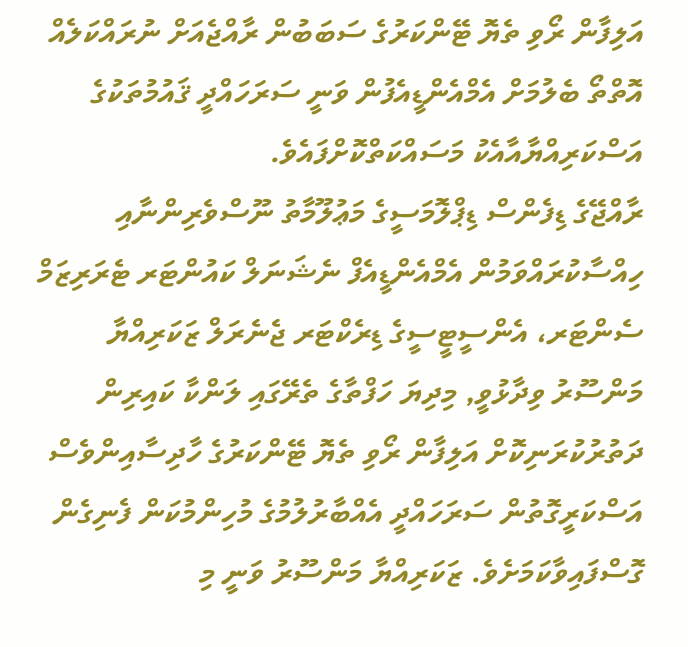އަލިފާން ރޯވި ތެޔޮ ޓޭންކަރުގެ ސަބަބުން ރާއްޖެއަށް ނުރައްކަލެއް އޮތްތޯ ބެލުމަށް އެމްއެންޑީއެފުން ވަނީ ސަރަހައްދީ ޤައުމުތަކުގެ އަސްކަރިއްޔާއާއެކު މަސައްކަތްކޮށްފައެވެ.
ރާއްޖޭގެ ޑިފެންސް ޑިޕްލޮމަސީގެ މަޢުލޫމާތު ނޫސްވެރިންނާއި ހިއްސާކުރައްވަމުން އެމްއެންޑީއެފް ނެޝަނަލް ކައުންޓަރ ޓެރަރިޒަމް ސެންޓަރ، އެންސީޓީސީގެ ޑިރެކްޓަރ ޖެނެރަލް ޒަކަރިއްޔާ މަންސޫރު ވިދާޅުވީ, މިދިޔަ ހަފްތާގެ ތެރޭގައި ލަންކާ ކައިރިން ދަތުރުކުރަނިކޮށް އަލިފާން ރޯވި ތެޔޮ ޓޭންކަރުގެ ހާދިސާއިންވެސް އަސްކަރީގޮތުން ސަރަހައްދީ އެއްބާރުލުމުގެ މުހިންމުކަން ފެނިގެން ގޮސްފައިވާކަމަށެވެ. ޒަކަރިއްޔާ މަންސޫރު ވަނީ މި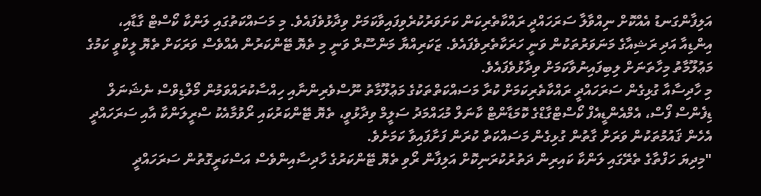އަލިފާންގަނޑު އެއްކޮށް ނިއްވާލާ ސަރަހައްދީ ރައްކާތެރިކަން ކަށަވަރުކުރެވިފައިވާކަމަށް ވިދާޅުވެފައެވެ. މި މަސައްކަތުގައި ލަންކާ ކޯސްޓް ގާޑާއި، އިންޑިއާ އަދި ރަޝިއާގެ މަނަވަރުތަކުން ވަނީ ހަރަކާތެރިވެފައެވެ. ޒަކަރިއްޔާ މަންސޫރް ވަނީ މި ތެޔޮ ޓޭންކަރުން އެއްވެސް ވަރަކަށް ތެޔޮ ލީކްވީ ކަމުގެ މަޢުލޫމާތު މިހާތަނަށް ލިބިފައިނުވާކަމަށް ވިދާޅުވެފައެވެ.
މި ހާދިސާއާ ގުޅިގެން ސަރަހައްދީ ރައްކާތެރިކަމަށް ކުރާ މަސައްކަތްތަކުގެ މަޢުލޫމާތު ނޫސްވެރިންނާއި ހިއްސާކުރައްވަމުން މޯލްޑިވްސް ނެޝަނަލް ޑިފެންސް ފޯސް، އެމްއެންޑީއެފް ކޯސްޓްގާޑްގެ ކޮމަޑާންޓް ކާނަލް މުޙައްމަދު ސަލީމް ވިދާޅުވީ، ތެޔޮ ޓޭންކަރުކައި ރޯވުމާއެކު ސްރީލަންކާ އާއި ސަރަހައްދީ އެހެން ޤައުމުތަކުން ވަރަށް ގާތުން ގުޅިގެން މަސައްކަތް ކުރަން ފަށާފައިވާ ކަމަށެވެ.
"މިދިޔަ ހަފްތާގެ ތެރޭގައި ލަންކާ ކައިރިން ދަތުރުކުރަނިކޮށް އަލިފާން ރޯވި ތެޔޮ ޓޭންކަރުގެ ހާދިސާއިންވެސް އަސްކަރީގޮތުން ސަރަހައްދީ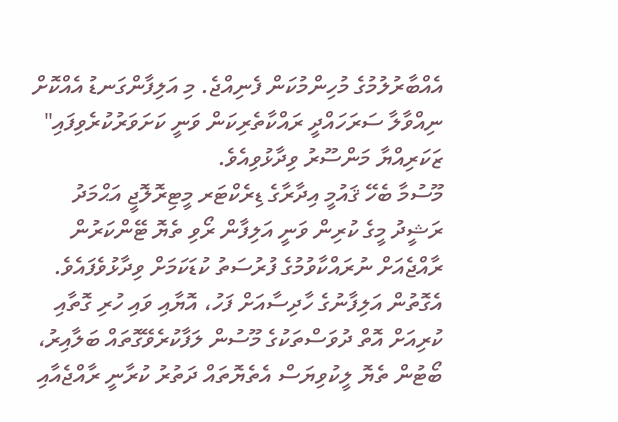އެއްބާރުލުމުގެ މުހިންމުކަން ފެނިއްޖެ. މި އަލިފާންގަނޑު އެއްކޮށް ނިއްވާލާ ސަރަހައްދީ ރައްކާތެރިކަން ވަނީ ކަށަވަރުކުރެވިފައި" ޒަކަރިއްޔާ މަންސޫރު ވިދާޅުވިއެވެ.
މޫސުމާ ބެހޭ ޤައުމީ އިދާރާގެ ޑިރެކްޓަރ މީޓިރޮލޮޖީ އަޙްމަދު ރަޝީދު މީގެ ކުރިން ވަނީ އަލިފާން ރޯވި ތެޔޮ ޓޭންކަރުން ރާއްޖެއަށް ނުރައްކާވުމުގެ ފުރުސަތު ކުޑަކަމަށް ވިދާޅުވެފައެވެ. އެގޮތުން އަލިފާނުގެ ހާދިސާއަށް ފަހު، އޮޔާއި ވައި ހުރި ގޮތާއި ކުރިއަށް އޮތް ދުވަސްތަކުގެ މޫސުން ލަފާކުރެވޭގޮތައް ބަލާއިރު، ބޯޓުން ތެޔޮ ލީކުވިޔަސް އެތެޔޮތައް ދަތުރު ކުރާނީ ރާއްޖެއާއި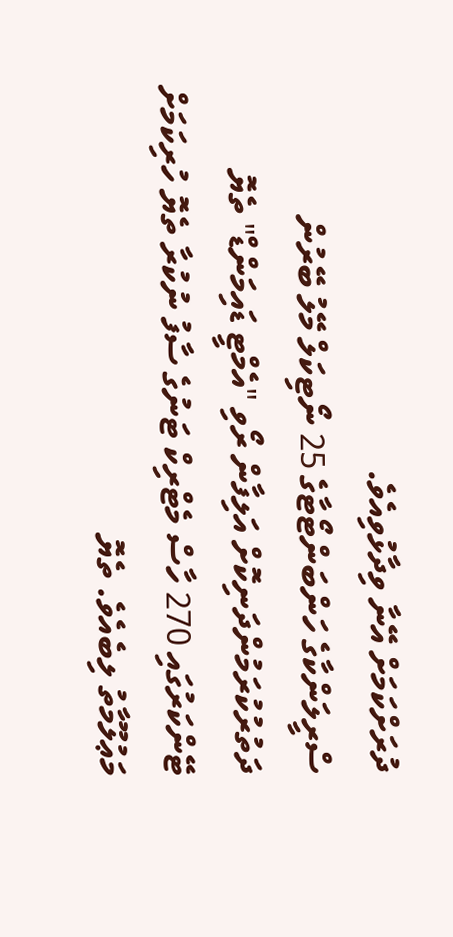ދުރަށްކަމަށް އޭނާ ވިދާޅުވިއެވެ.
ސްރީލަންކާގެ ހަންބަންޓޯޓާގެ 25 ނޯޓިކަލް މޭލު ބޭރުން ދަތުރުކުރަމުންދަނިކޮށް އަލިފާން ރޯވި "އެމްޓީ ޑައިމަންޑް" ތެޔޮ ޓޭންކަރުގައި 270 ހާސް މެޓްރިކް ޓަނުގެ ސާފު ނުކުރާ ތެޔޮ ހުރިކަމަށް މަޢުލޫމާތު ލިބެއެވެ. ތެޔޮ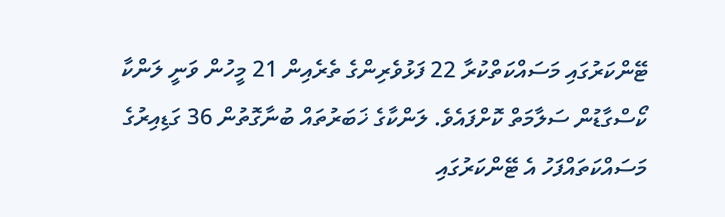ޓޭންކަރުގައި މަސައްކަތްކުރާ 22 ފަޅުވެރިންގެ ތެރެއިން 21 މީހުން ވަނީ ލަންކާ ކޯސްގާޑުން ސަލާމަތް ކޮށްފައެވެ. ލަންކާގެ ޚަބަރުތައް ބުނާގޮތުން 36 ގަޑިއިރުގެ މަސައްކަތައްފަހު އެ ޓޭންކަރުގައި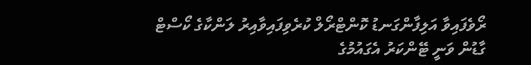ރޯވެފައިވާ އަލިފާންގަނޑު ކޮންޓްރޯލް ކުރެވިފައިވާއިރު ލަންކާގެ ކޯސްޓް ގާޑުން ވަނީ ޓޭންކަރު އެގައުމުގެ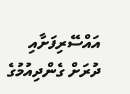އައްސޭރިފަށާއި ދުރަށް ގެންދިއުމުގެ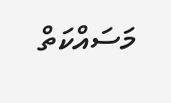މަސައްކަތް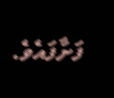ފަށާފައެވެ.